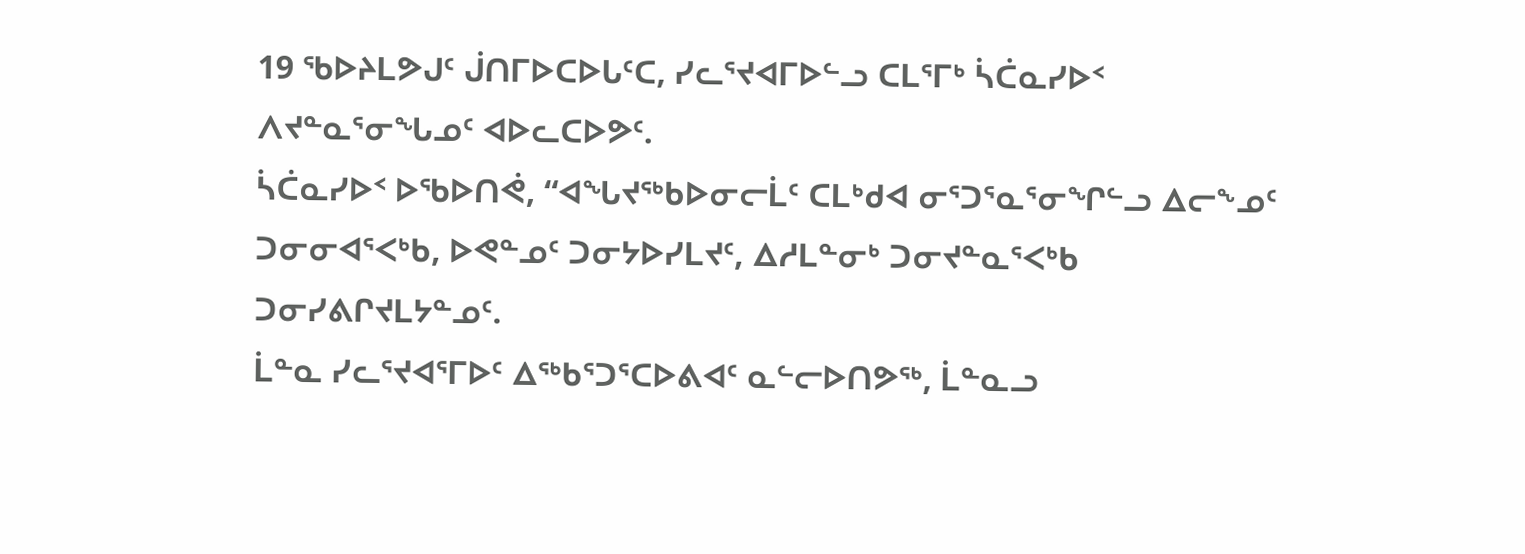19 ᖃᐅᔨᒪᕗᒍᑦ ᒎᑎᒥᐅᑕᐅᒐᑦᑕ, ᓯᓚᕐᔪᐊᒥᐅᓪᓗ ᑕᒪᕐᒥᒃ ᓵᑖᓇᓯᐅᑉ ᐱᔪᓐᓇᕐᓂᖓᓄᑦ ᐊᐅᓚᑕᐅᕗᑦ.
ᓵᑖᓇᓯᐅᑉ ᐅᖃᐅᑎᕚ, “ᐊᖓᔪᖅᑲᐅᓂᓕᒫᑦ ᑕᒪᒃᑯᐊ ᓂᕐᑐᕐᓇᕐᓂᖏᓪᓗ ᐃᓕᖕᓄᑦ ᑐᓂᓂᐊᕐᐸᒃᑲ, ᐅᕙᓐᓄᑦ ᑐᓂᔭᐅᓯᒪᔪᑦ, ᐃᓱᒪᓐᓂᒃ ᑐᓂᔪᓐᓇᕐᐸᒃᑲ ᑐᓂᓯᕕᒋᔪᒪᔭᓐᓄᑦ.
ᒫᓐᓇ ᓯᓚᕐᔪᐊᕐᒥᐅᑦ ᐃᖅᑲᕐᑐᕐᑕᐅᕕᐊᑦ ᓇᓪᓕᐅᑎᕗᖅ, ᒫᓐᓇᓗ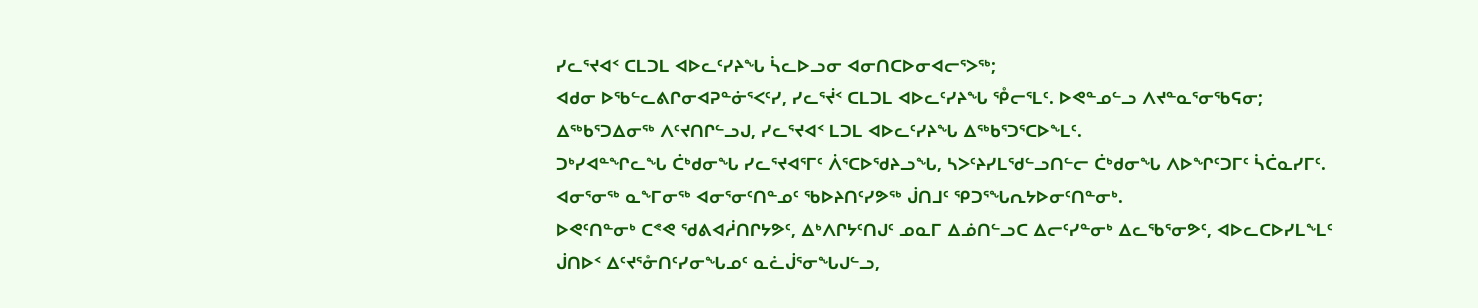ᓯᓚᕐᔪᐊᑉ ᑕᒪᑐᒪ ᐊᐅᓚᑦᓯᔨᖓ ᓵᓚᐅᓗᓂ ᐊᓂᑎᑕᐅᓂᐊᓕᕐᐳᖅ;
ᐊᑯᓂ ᐅᖃᓪᓚᕕᒋᓂᐊᕈᓐᓃᕐᐸᑦᓯ, ᓯᓚᕐᔫᑉ ᑕᒪᑐᒪ ᐊᐅᓚᑦᓯᔨᖓ ᕾᓕᕐᒪᑦ. ᐅᕙᓐᓄᓪᓗ ᐱᔪᓐᓇᕐᓂᖃᕋᓂ;
ᐃᖅᑲᕐᑐᐃᓂᖅ ᐱᑦᔪᑎᒋᓪᓗᒍ, ᓯᓚᕐᔪᐊᑉ ᒪᑐᒪ ᐊᐅᓚᑦᓯᔨᖓ ᐃᖅᑲᕐᑐᕐᑕᐅᖕᒪᑦ.
ᑐᒃᓯᐊᓐᖏᓚᖓ ᑖᒃᑯᓂᖓ ᓯᓚᕐᔪᐊᕐᒥᑦ ᐲᕐᑕᐅᖁᔨᓗᖓ, ᓴᐳᑦᔨᓯᒪᖁᓪᓗᑎᓪᓕ ᑖᒃᑯᓂᖓ ᐱᐅᖏᑦᑐᒥᑦ ᓵᑖᓇᓯᒥᑦ.
ᐊᓂᕐᓂᖅ ᓇᖕᒥᓂᖅ ᐊᓂᕐᓂᑦᑎᓐᓄᑦ ᖃᐅᔨᑎᑦᓯᕗᖅ ᒎᑎᒧᑦ ᕿᑐᕐᖓᕆᔭᐅᓂᑦᑎᓐᓂᒃ.
ᐅᕙᑦᑎᓐᓂᒃ ᑕᕝᕙ ᖁᕕᐊᓲᑎᒋᔭᕗᑦ, ᐃᒃᐱᒋᔭᑦᑎᒍᑦ ᓄᓇᒥ ᐃᓅᑎᓪᓗᑕ ᐃᓕᑦᓯᓐᓂᒃ ᐃᓚᖃᕐᓂᕗᑦ, ᐊᐅᓚᑕᐅᓯᒪᖕᒪᑦ ᒎᑎᐅᑉ ᐃᑦᔪᕐᓁᑎᑦᓯᓂᖓᓄᑦ ᓇᓛᒎᕐᓂᖓᒍᓪᓗ,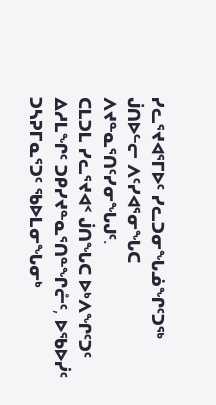ᓯᓚᕐᔪᐊᕐᒥᐅᑦ ᓯᓚᑐᓂᖓᓅᖏᑦᑐᖅ ᒎᑎᐅᓪᓕ ᐱᑦᓯᐊᕐᓂᖓᑕ ᐱᔪᓐᓇᕐᑎᑦᓯᓂᖓᒍᑦ.
ᑕᒪᑐᒪ ᓯᓚᕐᔪᐊᑉ ᒎᑎᖓᑕ ᐅᒃᐱᖏᑦᑐᑦ ᐃᓱᒪᖏᑦ ᑐᑭᓯᔪᓐᓇᕐᑎᓐᖏᓔᑦ, ᐅᖃᐅᓰᑦ ᑐᓴᕈᒥᓇᕐᑐᑦ ᖃᐅᒪᓂᖓᓂᒃ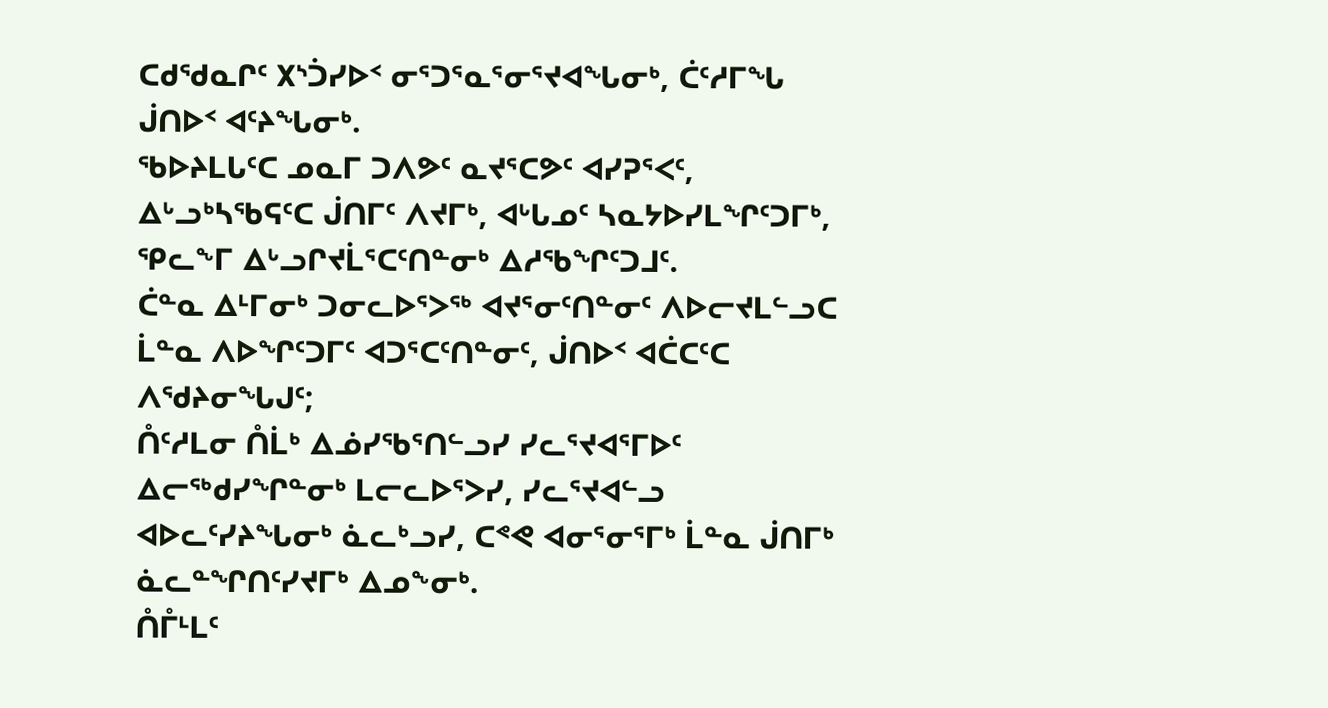ᑕᑯᖁᓇᒋᑦ ᙭ᔅᑑᓯᐅᑉ ᓂᕐᑐᕐᓇᕐᓂᕐᔪᐊᖓᓂᒃ, ᑖᑦᓱᒥᖓ ᒎᑎᐅᑉ ᐊᑦᔨᖓᓂᒃ.
ᖃᐅᔨᒪᒐᑦᑕ ᓄᓇᒥ ᑐᐱᕗᑦ ᓇᔪᕐᑕᕗᑦ ᐊᓯᕈᕐᐸᑦ, ᐃᒡᓗᒃᓴᖃᕋᑦᑕ ᒎᑎᒥᑦ ᐱᔪᒥᒃ, ᐊᒡᒐᓄᑦ ᓴᓇᔭᐅᓯᒪᖏᑦᑐᒥᒃ, ᕿᓚᖕᒥ ᐃᒡᓗᒋᔪᒫᕐᑕᑦᑎᓐᓂᒃ ᐃᓱᖃᖏᑦᑐᒧᑦ.
ᑖᓐᓇ ᐃᒻᒥᓂᒃ ᑐᓂᓚᐅᕐᐳᖅ ᐊᔪᕐᓂᑦᑎᓐᓂᑦ ᐱᐅᓕᔪᒪᓪᓗᑕ ᒫᓐᓇ ᐱᐅᖏᑦᑐᒥᑦ ᐊᑐᕐᑕᑦᑎᓐᓂᑦ, ᒎᑎᐅᑉ ᐊᑖᑕᑦᑕ ᐱᖁᔨᓂᖓᒍᑦ;
ᑍᑦᓱᒪᓂ ᑍᒫᒃ ᐃᓅᓯᖃᕐᑎᓪᓗᓯ ᓯᓚᕐᔪᐊᕐᒥᐅᑦ ᐃᓕᖅᑯᓯᖏᓐᓂᒃ ᒪᓕᓚᐅᕐᐳᓯ, ᓯᓚᕐᔪᐊᓪᓗ ᐊᐅᓚᑦᓯᔨᖓᓂᒃ ᓈᓚᒃᓗᓯ, ᑕᕝᕙ ᐊᓂᕐᓂᕐᒥᒃ ᒫᓐᓇ ᒎᑎᒥᒃ ᓈᓚᓐᖏᑎᑦᓯᔪᒥᒃ ᐃᓄᖕᓂᒃ.
ᑍᒤᒻᒪᑦ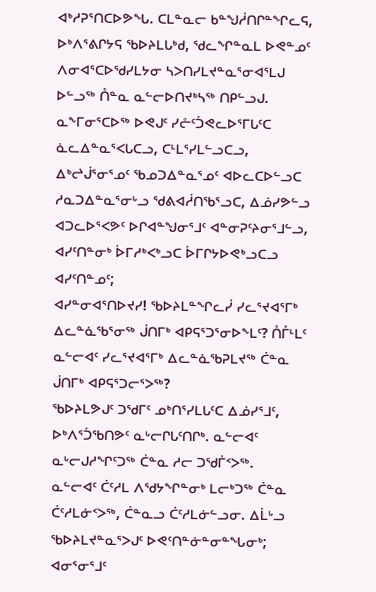ᐊᒃᓱᕈᕐᑎᑕᐅᕗᖓ. ᑕᒪᓐᓇᓕ ᑲᓐᖑᓲᑎᒋᓐᖏᓚᕋ, ᐅᒃᐱᕐᕕᒋᔭᕋ ᖃᐅᔨᒪᒐᒃᑯ, ᖁᓚᖏᓐᓇᒪ ᐅᕙᓐᓄᑦ ᐱᓂᐊᕐᑕᐅᖁᓯᒪᔭᓂ ᓴᐳᑎᓯᒪᔪᓐᓇᕐᓂᐊᕐᒪᒍ ᐅᓪᓗᖅ ᑍᓐᓇ ᓇᓪᓕᐅᑎᔪᒃᓴᖅ ᑎᑭᓪᓗᒍ.
ᓇᖕᒥᓂᕐᑕᐅᖅ ᐅᕙᒍᑦ ᓯᓔᑦᑑᕙᓚᐅᕐᒥᒐᑦᑕ ᓈᓚᐃᓐᓇᕐᐸᒐᑕᓗ, ᑕᒻᒪᕐᓯᒪᓪᓗᑕᓗ, ᐃᒃᖠᒎᕐᓂᕐᓄᑦ ᖃᓄᑐᐃᓐᓇᕐᓄᑦ ᐊᐅᓚᑕᐅᓪᓗᑕ ᓱᓇᑐᐃᓐᓇᕐᓂᒡᓗ ᖁᕕᐊᓲᑎᖃᕐᓗᑕ, ᐃᓅᓯᕗᓪᓗ ᐊᑐᓚᐅᕐᐸᕗᑦ ᐅᒋᐊᓐᖑᓂᕐᒧᑦ ᐊᓐᓂᕈᑦᔨᓂᕐᒧᓪᓗ, ᐊᓯᑦᑎᓐᓂᒃ ᐆᒥᓱᒃᐸᒃᓗᑕ ᐆᒥᒋᔭᐅᕙᒃᓗᑕᓗ ᐊᓯᑦᑎᓐᓄᑦ;
ᐊᓯᓐᓂᐊᕐᑎᐅᔪᓯ! ᖃᐅᔨᒪᓐᖏᓚᓰ ᓯᓚᕐᔪᐊᕐᒥᒃ ᐃᓚᓐᓈᖃᕐᓂᖅ ᒎᑎᒥᒃ ᐊᑭᕋᕐᑐᕐᓂᐅᖕᒪᑦ? ᑍᒤᒻᒪᑦ ᓇᓪᓕᐊᑦ ᓯᓚᕐᔪᐊᕐᒥᒃ ᐃᓚᓐᓈᖃᕈᒪᔪᖅ ᑖᓐᓇ ᒎᑎᒥᒃ ᐊᑭᕋᕐᑐᓕᕐᐳᖅ?
ᖃᐅᔨᒪᕗᒍᑦ ᑐᖁᒥᑦ ᓄᒃᑎᕐᓯᒪᒐᑦᑕ ᐃᓅᓯᕐᒧᑦ, ᐅᒃᐱᕐᑑᖃᑎᕗᑦ ᓇᒡᓕᒋᒐᑦᑎᒋᒃ. ᓇᓪᓕᐊᑦ ᓇᒡᓕᒍᓱᖏᑦᑐᖅ ᑖᓐᓇ ᓱᓕ ᑐᖁᒦᑉᐳᖅ.
ᓇᓪᓕᐊᑦ ᑖᑦᓱᒪ ᐱᖁᔭᖏᓐᓂᒃ ᒪᓕᒃᑐᖅ ᑖᓐᓇ ᑖᑦᓱᒪᓃᑉᐳᖅ, ᑖᓐᓇᓗ ᑖᑦᓱᒪᓃᓪᓗᓂ. ᐃᒫᒡᓗ ᖃᐅᔨᒪᔪᓐᓇᕐᐳᒍᑦ ᐅᕙᑦᑎᓐᓃᓐᓂᓐᖓᓂᒃ; ᐊᓂᕐᓂᕐᒧᑦ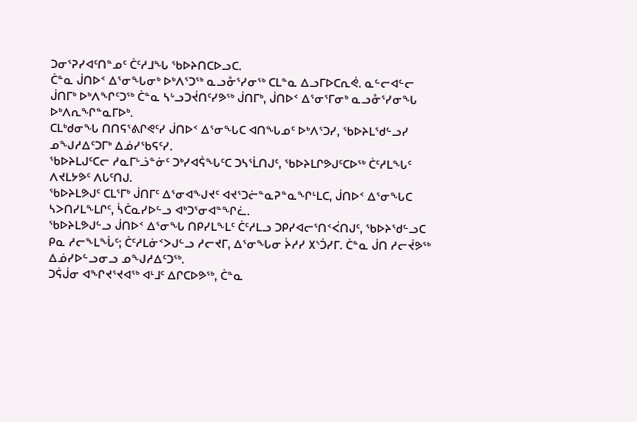ᑐᓂᕐᕈᓯᐊᑦᑎᓐᓄᑦ ᑖᑦᓱᒧᖓ ᖃᐅᔨᑎᑕᐅᓗᑕ.
ᑖᓐᓇ ᒎᑎᐅᑉ ᐃᕐᓂᖓᓂᒃ ᐅᒃᐱᕐᑐᖅ ᓇᓗᓁᕐᓯᓂᖅ ᑕᒪᓐᓇ ᐃᓗᒥᐅᑕᕆᕚ. ᓇᓪᓕᐊᓪᓕ ᒎᑎᒥᒃ ᐅᒃᐱᖏᑦᑐᖅ ᑖᓐᓇ ᓴᒡᓗᑐᔫᑎᑦᓯᕗᖅ ᒎᑎᒥᒃ, ᒎᑎᐅᑉ ᐃᕐᓂᕐᒥᓂᒃ ᓇᓗᓁᕐᓯᓂᖓ ᐅᒃᐱᕆᖏᓐᓇᒥᐅᒃ.
ᑕᒪᒃᑯᓂᖓ ᑎᑎᕋᕐᕕᒋᕙᑦᓯ ᒎᑎᐅᑉ ᐃᕐᓂᖓᑕ ᐊᑎᖓᓄᑦ ᐅᒃᐱᕐᑐᓯ, ᖃᐅᔨᒪᖁᓪᓗᓯ ᓄᖑᓱᐃᑦᑐᒥᒃ ᐃᓅᓯᖃᕋᑦᓯ.
ᖃᐅᔨᒪᒍᑦᑕᓕ ᓱᓇᒥᒡᓘᓐᓃᑦ ᑐᒃᓯᐊᕌᖓᑦᑕ ᑐᓴᕐᒫᑎᒍᑦ, ᖃᐅᔨᒪᒋᕗᒍᑦᑕᐅᖅ ᑖᑦᓱᒪᖓᑦ ᐱᔪᒪᔭᕗᑦ ᐱᒐᑦᑎᒍ.
ᖃᐅᔨᒪᕗᒍᑦ ᑕᒪᕐᒥᒃ ᒎᑎᒥᑦ ᐃᕐᓂᐊᖑᔪᑦ ᐊᔪᕐᑐᓖᓐᓇᕈᓐᓇᖏᒻᒪᑕ, ᒎᑎᐅᑉ ᐃᕐᓂᖓᑕ ᓴᐳᑎᓯᒪᖕᒪᒋᑦ, ᓵᑖᓇᓯᐅᓪᓗ ᐊᒃᑐᕐᓂᐊᓐᖏᓛ.
ᖃᐅᔨᒪᕗᒍᓪᓗ ᒎᑎᐅᑉ ᐃᕐᓂᖓ ᑎᑭᓯᒪᖕᒪᑦ ᑖᑦᓱᒪᓗ ᑐᑭᓯᐊᓕᕐᑎᑉᐹᑎᒍᑦ, ᖃᐅᔨᖁᓪᓗᑕ ᑭᓇ ᓱᓕᖕᒪᖔᑦ; ᑖᑦᓱᒪᓃᑉᐳᒍᓪᓗ ᓱᓕᔪᒥ, ᐃᕐᓂᖓᓂ ᔩᓱᓯ ᙭ᔅᑑᓯᒥ. ᑖᓐᓇ ᒎᑎ ᓱᓕᔫᕗᖅ ᐃᓅᓯᐅᓪᓗᓂᓗ ᓄᖑᓱᐃᑦᑐᖅ.
ᑐᕌᒎᓂ ᐊᖏᔪᕐᔪᐊᖅ ᐊᒻᒧᑦ ᐃᒋᑕᐅᕗᖅ, ᑖᓐᓇ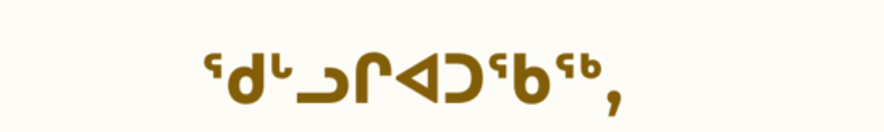ᖁᒡᓗᒋᐊᑐᖃᖅ,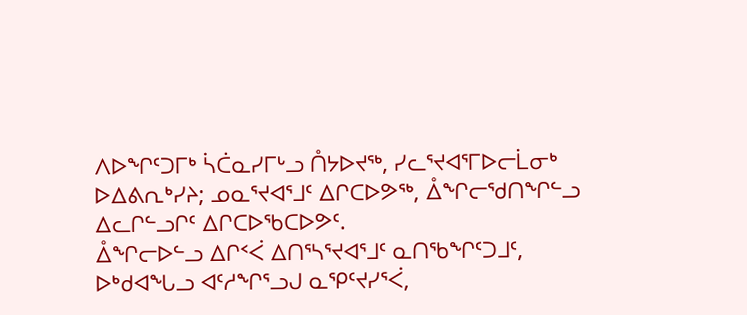ᐱᐅᖏᑦᑐᒥᒃ ᓵᑖᓇᓯᒥᒡᓗ ᑍᔭᐅᔪᖅ, ᓯᓚᕐᔪᐊᕐᒥᐅᓕᒫᓂᒃ ᐅᐃᕕᕆᒃᓯᔨ; ᓄᓇᕐᔪᐊᕐᒧᑦ ᐃᒋᑕᐅᕗᖅ, ᐂᖏᓕᖁᑎᖏᓪᓗ ᐃᓚᒋᓪᓗᒋᑦ ᐃᒋᑕᐅᖃᑕᐅᕗᑦ.
ᐂᖏᓕᐅᓪᓗ ᐃᒋᑉᐹ ᐃᑎᕐᓴᕐᔪᐊᕐᒧᑦ ᓇᑎᖃᖏᑦᑐᒧᑦ, ᐅᒃᑯᐊᖓᓗ ᐊᑦᓱᖏᕐᓗᒍ ᓇᕿᑦᔪᓯᕐᐹ,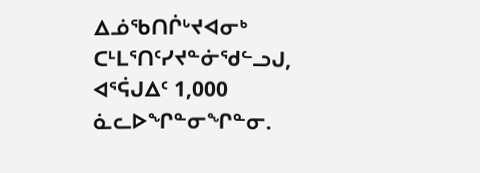ᐃᓅᖃᑎᒌᒡᔪᐊᓂᒃ ᑕᒻᒪᕐᑎᑦᓯᔪᓐᓃᖁᓪᓗᒍ, ᐊᕐᕌᒍᐃᑦ 1,000 ᓈᓚᐅᖏᓐᓂᖏᓐᓂ.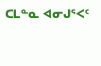ᑕᒪᓐᓇ ᐊᓂᒍᕐᐸᑦ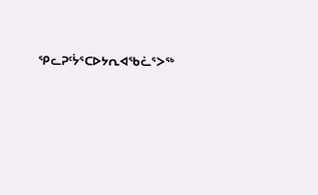ᕿᓚᕈᑦᔮᕐᑕᐅᔭᕆᐊᖃᓛᕐᐳᖅ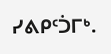ᓯᕕᑭᑦᑑᒥᒃ.